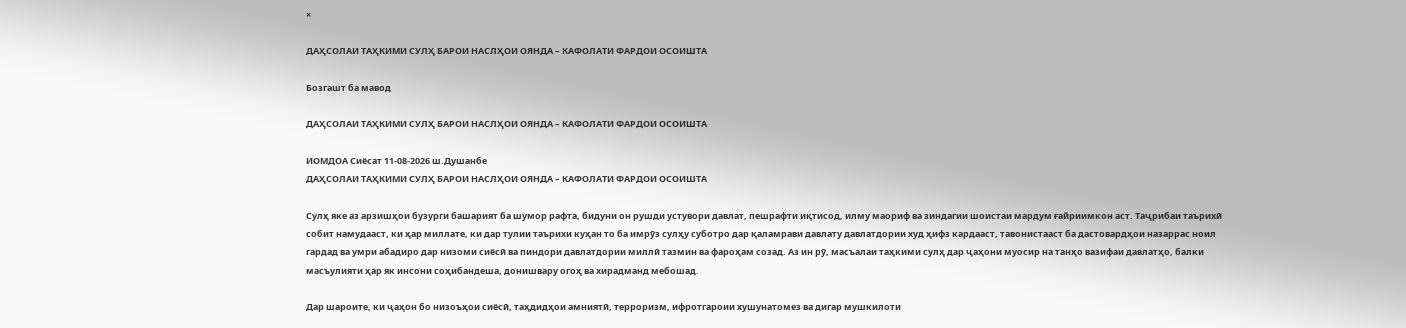×

ДАҲСОЛАИ ТАҲКИМИ СУЛҲ БАРОИ НАСЛҲОИ ОЯНДА – КАФОЛАТИ ФАРДОИ ОСОИШТА

Бозгашт ба мавод

ДАҲСОЛАИ ТАҲКИМИ СУЛҲ БАРОИ НАСЛҲОИ ОЯНДА – КАФОЛАТИ ФАРДОИ ОСОИШТА

ИОМДОА Сиёсат 11-08-2026 ш.Душанбе
ДАҲСОЛАИ ТАҲКИМИ СУЛҲ БАРОИ НАСЛҲОИ ОЯНДА – КАФОЛАТИ ФАРДОИ ОСОИШТА

Сулҳ яке аз арзишҳои бузурги башарият ба шумор рафта, бидуни он рушди устувори давлат, пешрафти иқтисод, илму маориф ва зиндагии шоистаи мардум ғайриимкон аст. Таҷрибаи таърихӣ собит намудааст, ки ҳар миллате, ки дар тулии таърихи куҳан то ба имрӯз сулҳу суботро дар қаламрави давлату давлатдории худ ҳифз кардааст, тавонистааст ба дастовардҳои назаррас ноил гардад ва умри абадиро дар низоми сиёсӣ ва пиндори давлатдории миллӣ тазмин ва фароҳам созад. Аз ин рӯ, масъалаи таҳкими сулҳ дар ҷаҳони муосир на танҳо вазифаи давлатҳо, балки масъулияти ҳар як инсони соҳибандеша, донишвару огоҳ ва хирадманд мебошад.

Дар шароите, ки ҷаҳон бо низоъҳои сиёсӣ, таҳдидҳои амниятӣ, терроризм, ифротгароии хушунатомез ва дигар мушкилоти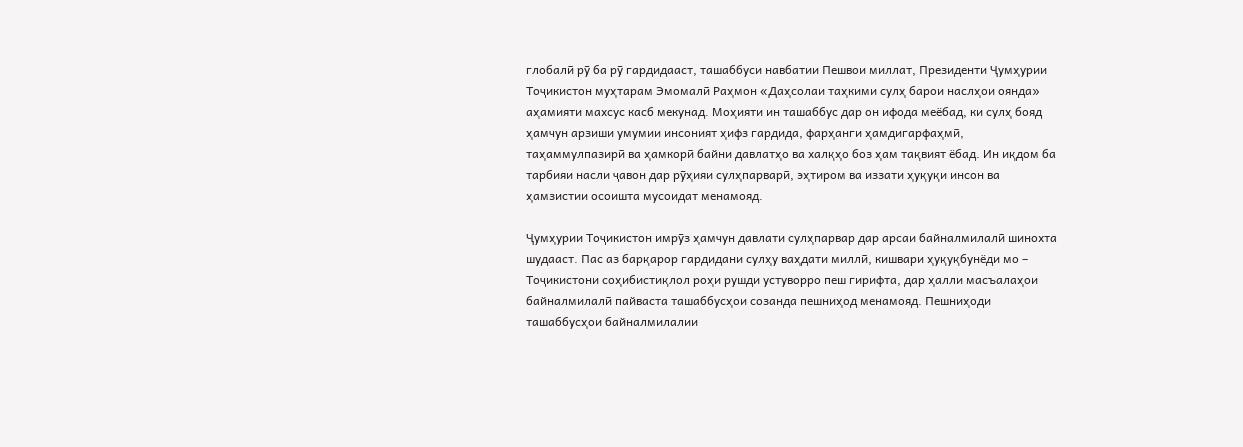глобалӣ рӯ ба рӯ гардидааст, ташаббуси навбатии Пешвои миллат, Президенти Ҷумҳурии Тоҷикистон муҳтарам Эмомалӣ Раҳмон «Даҳсолаи таҳкими сулҳ барои наслҳои оянда» аҳамияти махсус касб мекунад. Моҳияти ин ташаббус дар он ифода меёбад, ки сулҳ бояд ҳамчун арзиши умумии инсоният ҳифз гардида, фарҳанги ҳамдигарфаҳмӣ, таҳаммулпазирӣ ва ҳамкорӣ байни давлатҳо ва халқҳо боз ҳам тақвият ёбад. Ин иқдом ба тарбияи насли ҷавон дар рӯҳияи сулҳпарварӣ, эҳтиром ва иззати ҳуқуқи инсон ва ҳамзистии осоишта мусоидат менамояд.

Ҷумҳурии Тоҷикистон имрӯз ҳамчун давлати сулҳпарвар дар арсаи байналмилалӣ шинохта шудааст. Пас аз барқарор гардидани сулҳу ваҳдати миллӣ, кишвари ҳуқуқбунёди мо – Тоҷикистони соҳибистиқлол роҳи рушди устуворро пеш гирифта, дар ҳалли масъалаҳои байналмилалӣ пайваста ташаббусҳои созанда пешниҳод менамояд. Пешниҳоди ташаббусҳои байналмилалии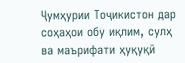Ҷумҳурии Тоҷикистон дар соҳаҳои обу иқлим, сулҳ ва маърифати ҳуқуқӣ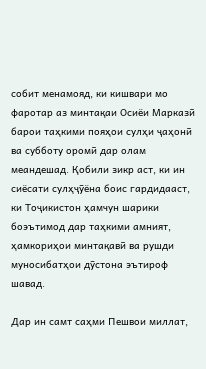собит менамояд, ки кишвари мо фаротар аз минтақаи Осиёи Марказӣ барои таҳкими пояҳои сулҳи ҷаҳонӣ ва субботу оромӣ дар олам меандешад. Қобили зикр аст, ки ин сиёсати сулҳҷӯёна боис гардидааст, ки Тоҷикистон ҳамчун шарики боэътимод дар таҳкими амният, ҳамкориҳои минтақавӣ ва рушди муносибатҳои дӯстона эътироф шавад.

Дар ин самт саҳми Пешвои миллат,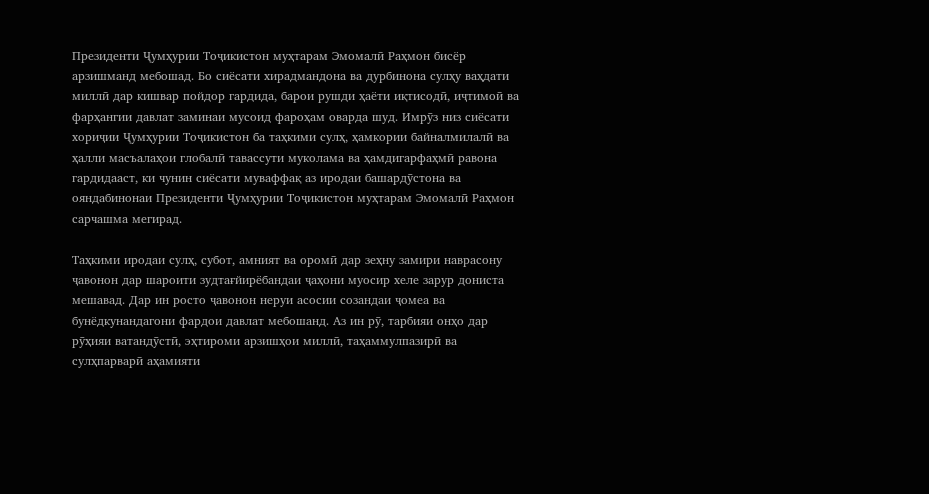Президенти Ҷумҳурии Тоҷикистон муҳтарам Эмомалӣ Раҳмон бисёр арзишманд мебошад. Бо сиёсати хирадмандона ва дурбинона сулҳу ваҳдати миллӣ дар кишвар пойдор гардида, барои рушди ҳаёти иқтисодӣ, иҷтимоӣ ва фарҳангии давлат заминаи мусоид фароҳам оварда шуд. Имрӯз низ сиёсати хориҷии Ҷумҳурии Тоҷикистон ба таҳкими сулҳ, ҳамкории байналмилалӣ ва ҳалли масъалаҳои глобалӣ тавассути муколама ва ҳамдигарфаҳмӣ равона гардидааст, ки чунин сиёсати муваффақ аз иродаи башардӯстона ва ояндабинонаи Президенти Ҷумҳурии Тоҷикистон муҳтарам Эмомалӣ Раҳмон сарчашма мегирад.

Таҳкими иродаи сулҳ, субот, амният ва оромӣ дар зеҳну замири наврасону ҷавонон дар шароити зудтағйирёбандаи ҷаҳони муосир хеле зарур дониста мешавад. Дар ин росто ҷавонон неруи асосии созандаи ҷомеа ва бунёдкунандагони фардои давлат мебошанд. Аз ин рӯ, тарбияи онҳо дар рӯҳияи ватандӯстӣ, эҳтироми арзишҳои миллӣ, таҳаммулпазирӣ ва сулҳпарварӣ аҳамияти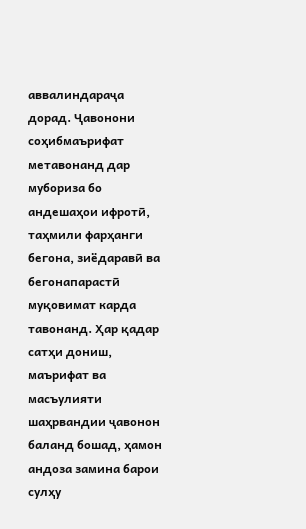аввалиндараҷа дорад. Ҷавонони соҳибмаърифат метавонанд дар мубориза бо андешаҳои ифротӣ, таҳмили фарҳанги бегона, зиёдаравӣ ва бегонапарастӣ муқовимат карда тавонанд. Ҳар қадар сатҳи дониш, маърифат ва масъулияти шаҳрвандии ҷавонон баланд бошад, ҳамон андоза замина барои сулҳу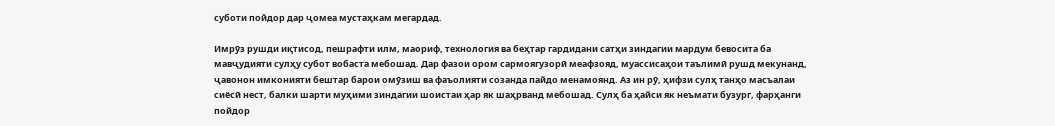суботи пойдор дар ҷомеа мустаҳкам мегардад.

Имрӯз рушди иқтисод, пешрафти илм, маориф, технология ва беҳтар гардидани сатҳи зиндагии мардум бевосита ба мавҷудияти сулҳу субот вобаста мебошад. Дар фазои ором сармоягузорӣ меафзояд, муассисаҳои таълимӣ рушд мекунанд, ҷавонон имконияти бештар барои омӯзиш ва фаъолияти созанда пайдо менамоянд. Аз ин рӯ, ҳифзи сулҳ танҳо масъалаи сиёсӣ нест, балки шарти муҳими зиндагии шоистаи ҳар як шаҳрванд мебошад. Сулҳ ба ҳайси як неъмати бузург, фарҳанги пойдор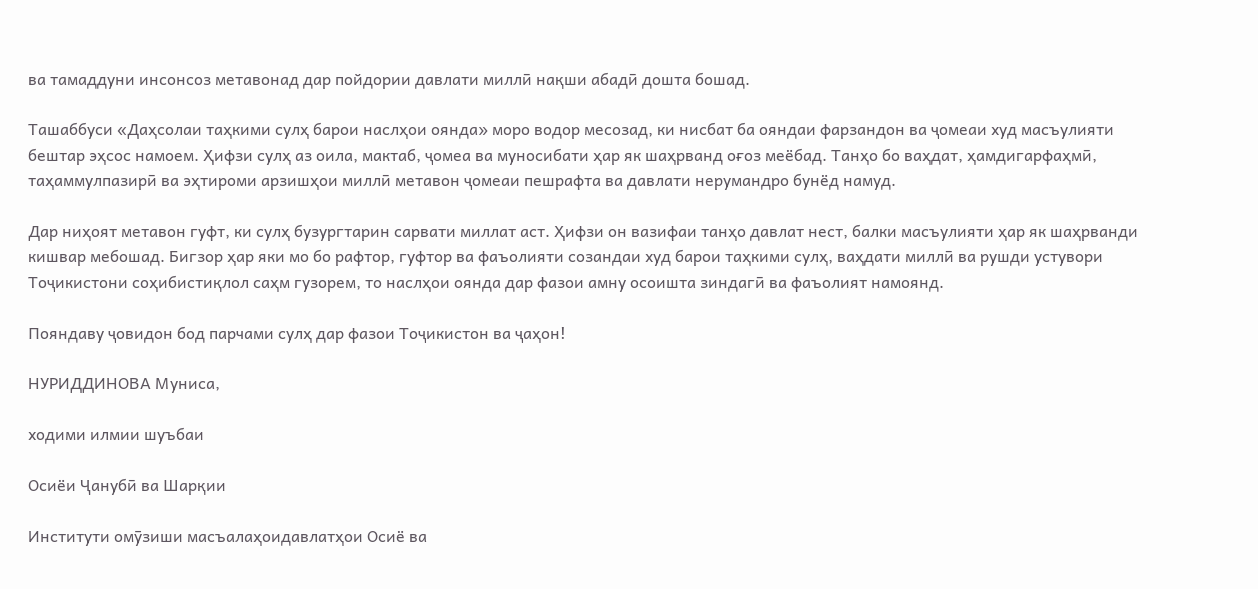ва тамаддуни инсонсоз метавонад дар пойдории давлати миллӣ нақши абадӣ дошта бошад.

Ташаббуси «Даҳсолаи таҳкими сулҳ барои наслҳои оянда» моро водор месозад, ки нисбат ба ояндаи фарзандон ва ҷомеаи худ масъулияти бештар эҳсос намоем. Ҳифзи сулҳ аз оила, мактаб, ҷомеа ва муносибати ҳар як шаҳрванд оғоз меёбад. Танҳо бо ваҳдат, ҳамдигарфаҳмӣ, таҳаммулпазирӣ ва эҳтироми арзишҳои миллӣ метавон ҷомеаи пешрафта ва давлати нерумандро бунёд намуд.

Дар ниҳоят метавон гуфт, ки сулҳ бузургтарин сарвати миллат аст. Ҳифзи он вазифаи танҳо давлат нест, балки масъулияти ҳар як шаҳрванди кишвар мебошад. Бигзор ҳар яки мо бо рафтор, гуфтор ва фаъолияти созандаи худ барои таҳкими сулҳ, ваҳдати миллӣ ва рушди устувори Тоҷикистони соҳибистиқлол саҳм гузорем, то наслҳои оянда дар фазои амну осоишта зиндагӣ ва фаъолият намоянд.

Пояндаву ҷовидон бод парчами сулҳ дар фазои Тоҷикистон ва ҷаҳон!

НУРИДДИНОВА Муниса,

ходими илмии шуъбаи

Осиёи Ҷанубӣ ва Шарқии

Институти омӯзиши масъалаҳоидавлатҳои Осиё ва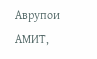Аврупои АМИТ,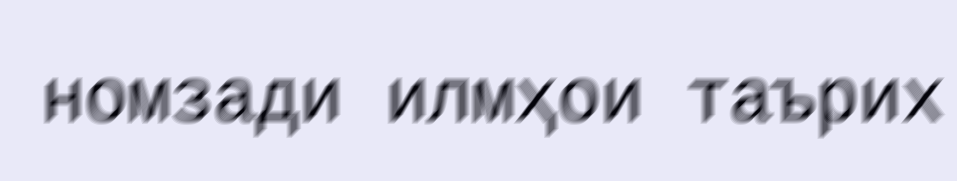номзади илмҳои таърих